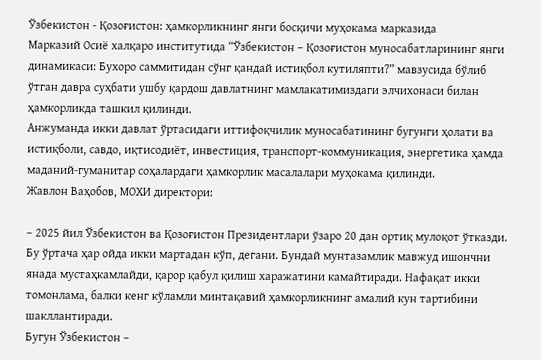Ўзбекистон - Қозоғистон: ҳамкорликнинг янги босқичи муҳокама марказида
Марказий Осиё халқаро институтида “Ўзбекистон – Қозоғистон муносабатларининг янги динамикаси: Бухоро саммитидан сўнг қандай истиқбол кутиляпти?” мавзусида бўлиб ўтган давра суҳбати ушбу қардош давлатнинг мамлакатимиздаги элчихонаси билан ҳамкорликда ташкил қилинди.
Анжуманда икки давлат ўртасидаги иттифоқчилик муносабатининг бугунги ҳолати ва истиқболи, савдо, иқтисодиёт, инвестиция, транспорт-коммуникация, энергетика ҳамда маданий-гуманитар соҳалардаги ҳамкорлик масалалари муҳокама қилинди.
Жавлон Ваҳобов, МОХИ директори:

– 2025 йил Ўзбекистон ва Қозоғистон Президентлари ўзаро 20 дан ортиқ мулоқот ўтказди. Бу ўртача ҳар ойда икки мартадан кўп, дегани. Бундай мунтазамлик мавжуд ишончни янада мустаҳкамлайди, қарор қабул қилиш харажатини камайтиради. Нафақат икки томонлама, балки кенг кўламли минтақавий ҳамкорликнинг амалий кун тартибини шакллантиради.
Бугун Ўзбекистон –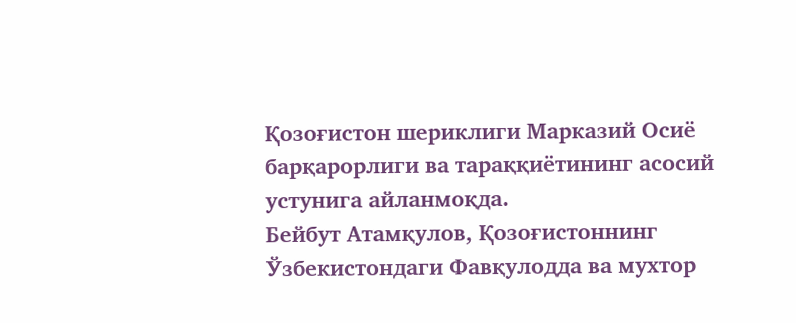Қозоғистон шериклиги Марказий Осиё барқарорлиги ва тараққиётининг асосий устунига айланмоқда.
Бейбут Атамқулов, Қозоғистоннинг Ўзбекистондаги Фавқулодда ва мухтор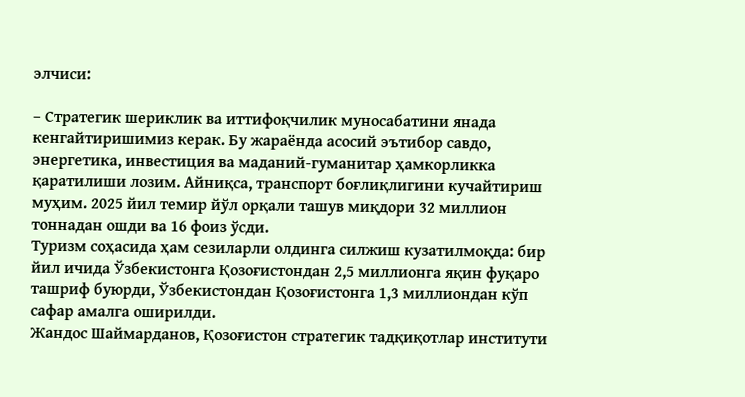элчиси:

– Стратегик шериклик ва иттифоқчилик муносабатини янада кенгайтиришимиз керак. Бу жараёнда асосий эътибор савдо, энергетика, инвестиция ва маданий-гуманитар ҳамкорликка қаратилиши лозим. Айниқса, транспорт боғлиқлигини кучайтириш муҳим. 2025 йил темир йўл орқали ташув миқдори 32 миллион тоннадан ошди ва 16 фоиз ўсди.
Туризм соҳасида ҳам сезиларли олдинга силжиш кузатилмоқда: бир йил ичида Ўзбекистонга Қозоғистондан 2,5 миллионга яқин фуқаро ташриф буюрди, Ўзбекистондан Қозоғистонга 1,3 миллиондан кўп сафар амалга оширилди.
Жандос Шаймарданов, Қозоғистон стратегик тадқиқотлар институти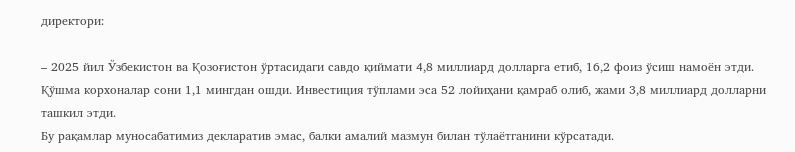директори:

– 2025 йил Ўзбекистон ва Қозоғистон ўртасидаги савдо қиймати 4,8 миллиард долларга етиб, 16,2 фоиз ўсиш намоён этди. Қўшма корхоналар сони 1,1 мингдан ошди. Инвестиция тўплами эса 52 лойиҳани қамраб олиб, жами 3,8 миллиард долларни ташкил этди.
Бу рақамлар муносабатимиз декларатив эмас, балки амалий мазмун билан тўлаётганини кўрсатади.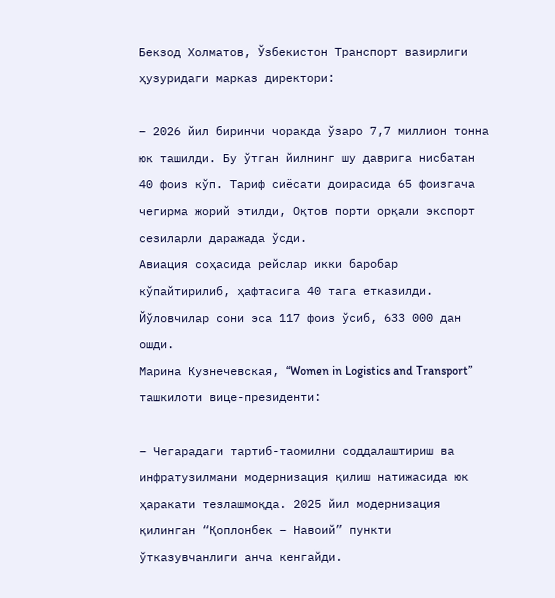Бекзод Холматов, Ўзбекистон Транспорт вазирлиги ҳузуридаги марказ директори:

– 2026 йил биринчи чоракда ўзаро 7,7 миллион тонна юк ташилди. Бу ўтган йилнинг шу даврига нисбатан 40 фоиз кўп. Тариф сиёсати доирасида 65 фоизгача чегирма жорий этилди, Оқтов порти орқали экспорт сезиларли даражада ўсди.
Авиация соҳасида рейслар икки баробар кўпайтирилиб, ҳафтасига 40 тага етказилди. Йўловчилар сони эса 117 фоиз ўсиб, 633 000 дан ошди.
Марина Кузнечевская, “Women in Logistics and Transport” ташкилоти вице-президенти:

– Чегарадаги тартиб-таомилни соддалаштириш ва инфратузилмани модернизация қилиш натижасида юк ҳаракати тезлашмоқда. 2025 йил модернизация қилинган “Қоплонбек – Навоий” пункти ўтказувчанлиги анча кенгайди.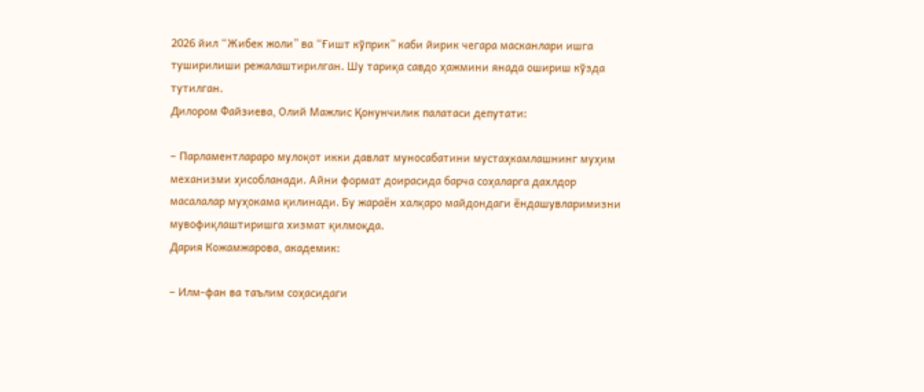2026 йил “Жибек жоли” ва “Ғишт кўприк” каби йирик чегара масканлари ишга туширилиши режалаштирилган. Шу тариқа савдо ҳажмини янада ошириш кўзда тутилган.
Дилором Файзиева, Олий Мажлис Қонунчилик палатаси депутати:

– Парламентлараро мулоқот икки давлат муносабатини мустаҳкамлашнинг муҳим механизми ҳисобланади. Айни формат доирасида барча соҳаларга дахлдор масалалар муҳокама қилинади. Бу жараён халқаро майдондаги ёндашувларимизни мувофиқлаштиришга хизмат қилмоқда.
Дария Кожамжарова, академик:

– Илм-фан ва таълим соҳасидаги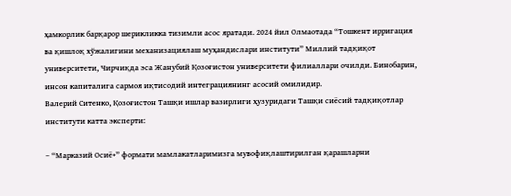ҳамкорлик барқарор шерикликка тизимли асос яратади. 2024 йил Олмаотада “Тошкент ирригация ва қишлоқ хўжалигини механизациялаш муҳандислари институти” Миллий тадқиқот университети, Чирчиқда эса Жанубий Қозоғистон университети филиаллари очилди. Бинобарин, инсон капиталига сармоя иқтисодий интеграциянинг асосий омилидир.
Валерий Ситенко, Қозоғистон Ташқи ишлар вазирлиги ҳузуридаги Ташқи сиёсий тадқиқотлар институти катта эксперти:

– “Марказий Осиё+” формати мамлакатларимизга мувофиқлаштирилган қарашларни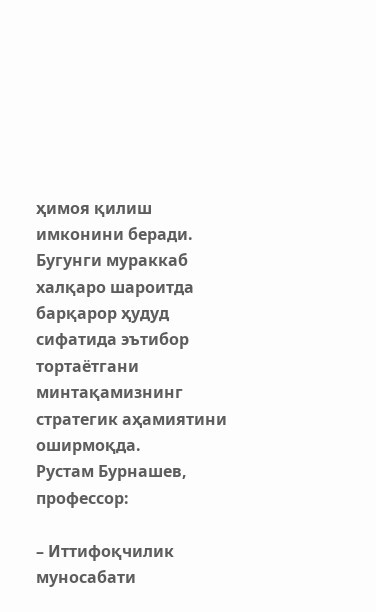ҳимоя қилиш имконини беради. Бугунги мураккаб халқаро шароитда барқарор ҳудуд сифатида эътибор тортаётгани минтақамизнинг стратегик аҳамиятини оширмоқда.
Рустам Бурнашев, профессор:

– Иттифоқчилик муносабати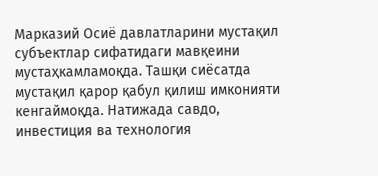Марказий Осиё давлатларини мустақил субъектлар сифатидаги мавқеини мустаҳкамламоқда. Ташқи сиёсатда мустақил қарор қабул қилиш имконияти кенгаймоқда. Натижада савдо, инвестиция ва технология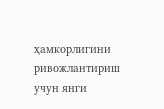ҳамкорлигини ривожлантириш учун янги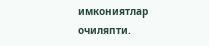имкониятлар очиляпти.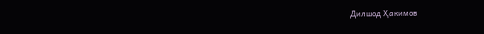Дилшод Ҳакимов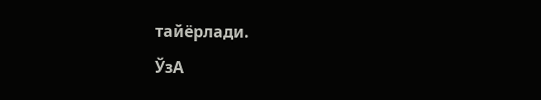тайёрлади.
ЎзА